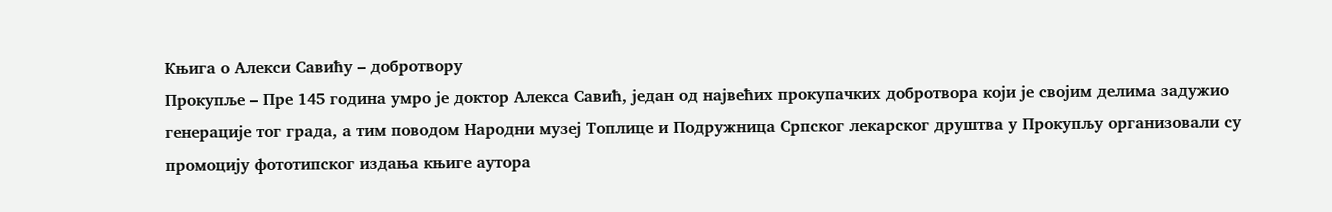Књига о Алекси Савићу – добротвору
Прокупље – Пре 145 година умро је доктор Алекса Савић, један од највећих прокупачких добротвора који је својим делима задужио генерације тог града, а тим поводом Народни музеј Топлице и Подружница Српског лекарског друштва у Прокупљу организовали су промоцију фототипског издања књиге аутора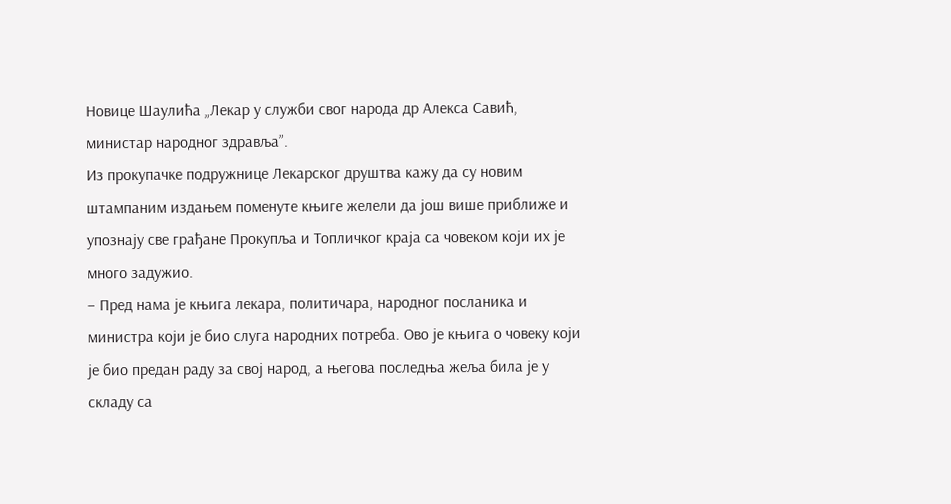Новице Шаулића „Лекар у служби свог народа др Алекса Савић, министар народног здравља”.
Из прокупачке подружнице Лекарског друштва кажу да су новим штампаним издањем поменуте књиге желели да још више приближе и упознају све грађане Прокупља и Топличког краја са човеком који их је много задужио.
– Пред нама је књига лекара, политичара, народног посланика и министра који је био слуга народних потреба. Ово је књига о човеку који је био предан раду за свој народ, а његова последња жеља била је у складу са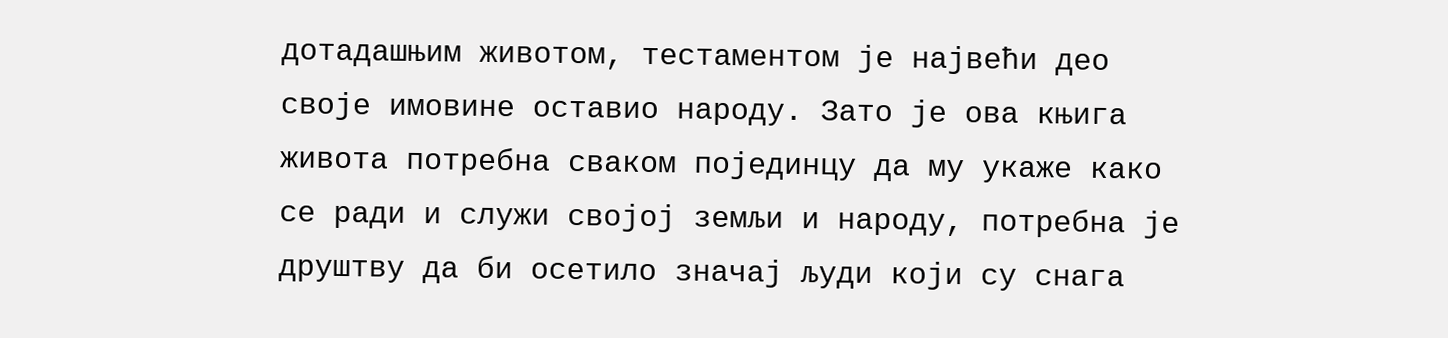дотадашњим животом, тестаментом је највећи део своје имовине оставио народу. Зато је ова књига живота потребна сваком појединцу да му укаже како се ради и служи својој земљи и народу, потребна је друштву да би осетило значај људи који су снага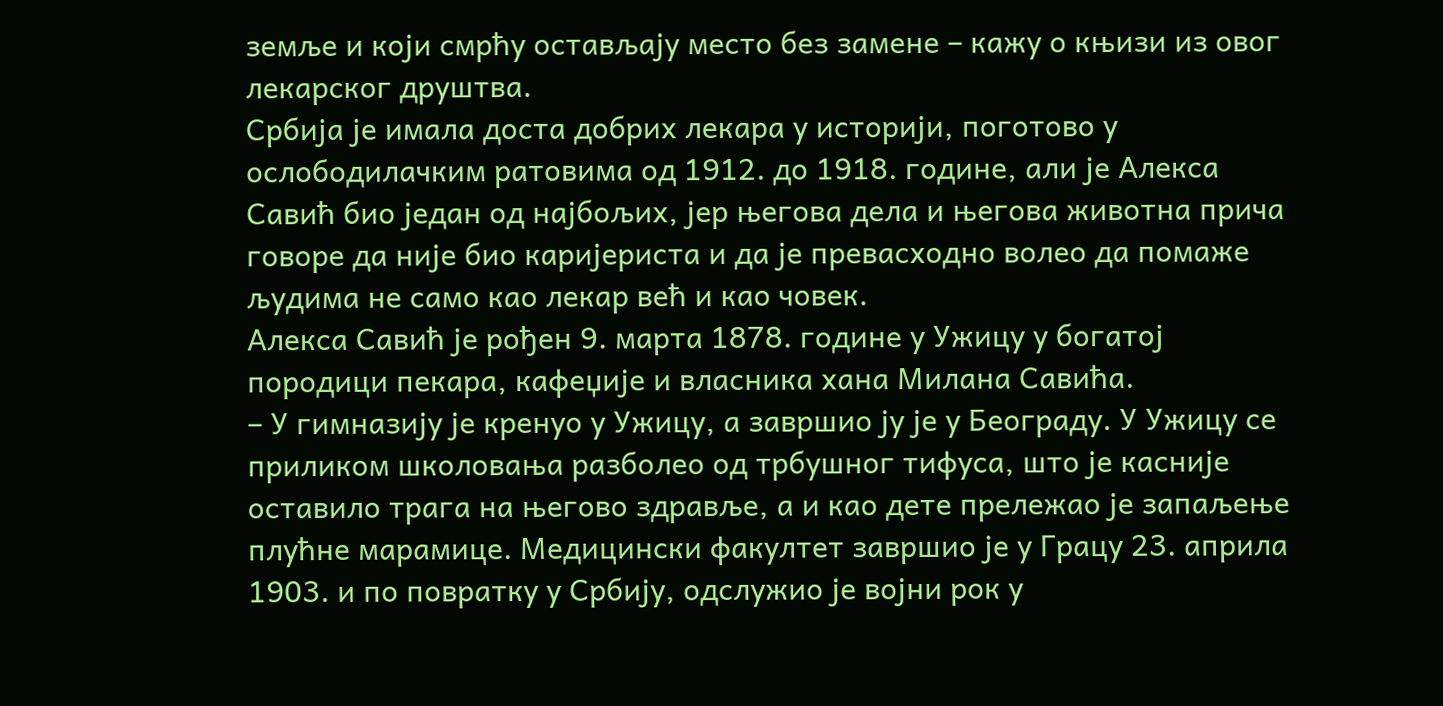земље и који смрћу остављају место без замене – кажу о књизи из овог лекарског друштва.
Србија је имала доста добрих лекара у историји, поготово у ослободилачким ратовима од 1912. до 1918. године, али је Алекса Савић био један од најбољих, јер његова дела и његова животна прича говоре да није био каријериста и да је превасходно волео да помаже људима не само као лекар већ и као човек.
Алекса Савић је рођен 9. марта 1878. године у Ужицу у богатој породици пекара, кафеџије и власника хана Милана Савића.
– У гимназију је кренуо у Ужицу, а завршио ју је у Београду. У Ужицу се приликом школовања разболео од трбушног тифуса, што је касније оставило трага на његово здравље, а и као дете прележао је запаљење плућне марамице. Медицински факултет завршио је у Грацу 23. априла 1903. и по повратку у Србију, одслужио је војни рок у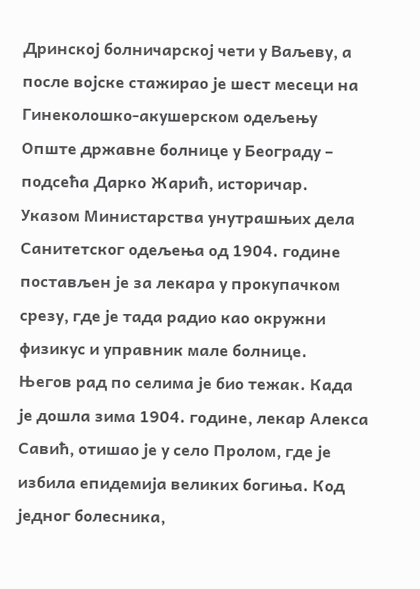Дринској болничарској чети у Ваљеву, а после војске стажирао је шест месеци на Гинеколошко-акушерском одељењу Опште државне болнице у Београду – подсећа Дарко Жарић, историчар.
Указом Министарства унутрашњих дела Санитетског одељења од 1904. године постављен је за лекара у прокупачком срезу, где је тада радио као окружни физикус и управник мале болнице.
Његов рад по селима је био тежак. Када је дошла зима 1904. године, лекар Алекса Савић, отишао је у село Пролом, где је избила епидемија великих богиња. Код једног болесника,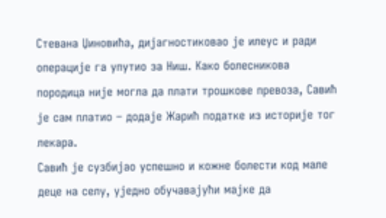Стевана Џиновића, дијагностиковао је илеус и ради операције га упутио за Ниш. Како болесникова породица није могла да плати трошкове превоза, Савић је сам платио – додаје Жарић податке из историје тог лекара.
Савић је сузбијао успешно и кожне болести код мале деце на селу, уједно обучавајући мајке да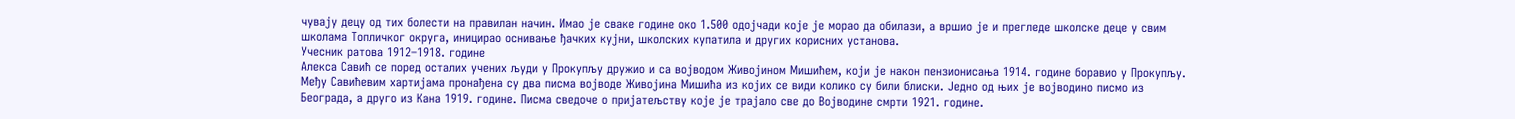чувају децу од тих болести на правилан начин. Имао је сваке године око 1.500 одојчади које је морао да обилази, а вршио је и прегледе школске деце у свим школама Топличког округа, иницирао оснивање ђачких кујни, школских купатила и других корисних установа.
Учесник ратова 1912–1918. године
Алекса Савић се поред осталих учених људи у Прокупљу дружио и са војводом Живојином Мишићем, који је након пензионисања 1914. године боравио у Прокупљу.
Међу Савићевим хартијама пронађена су два писма војводе Живојина Мишића из којих се види колико су били блиски. Једно од њих је војводино писмо из Београда, а друго из Кана 1919. године. Писма сведоче о пријатељству које је трајало све до Војводине смрти 1921. године.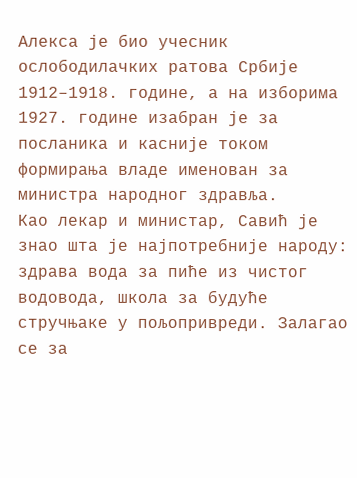Алекса је био учесник ослободилачких ратова Србије 1912–1918. године, а на изборима 1927. године изабран је за посланика и касније током формирања владе именован за министра народног здравља.
Као лекар и министар, Савић је знао шта је најпотребније народу: здрава вода за пиће из чистог водовода, школа за будуће стручњаке у пољопривреди. Залагао се за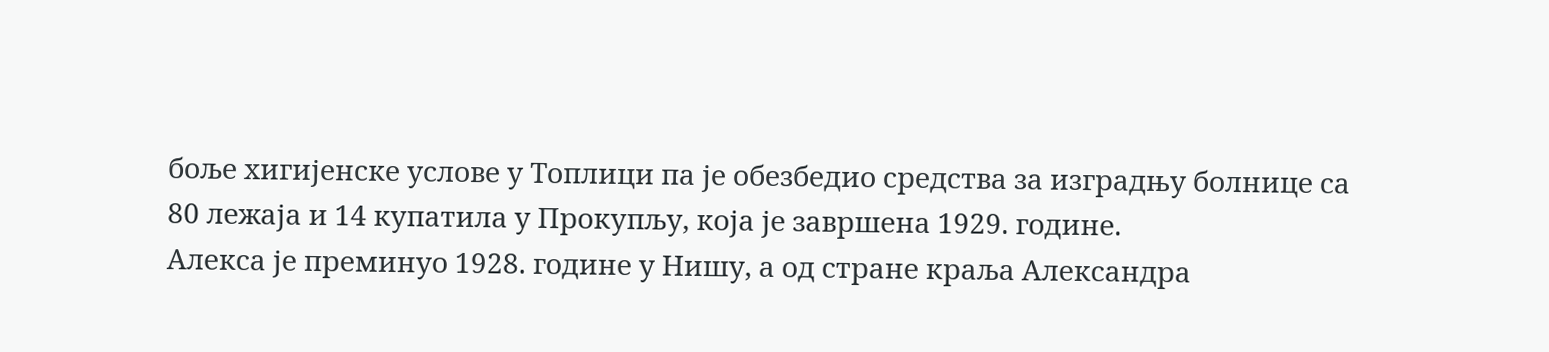боље хигијенске услове у Топлици па је обезбедио средства за изградњу болнице са 80 лежаја и 14 купатила у Прокупљу, која је завршена 1929. године.
Алекса је преминуо 1928. године у Нишу, а од стране краља Александра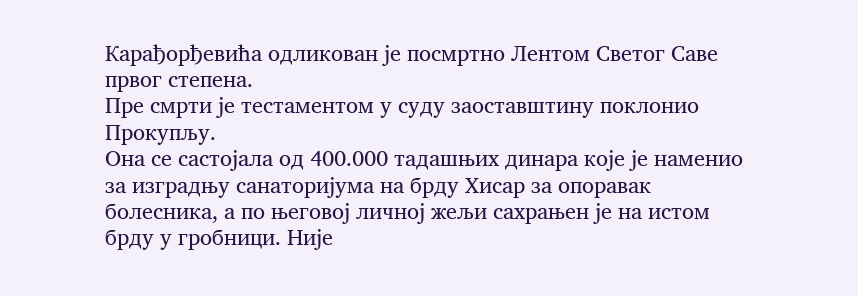Карађорђевића одликован је посмртно Лентом Светог Саве првог степена.
Пре смрти је тестаментом у суду заоставштину поклонио Прокупљу.
Она се састојала од 400.000 тадашњих динара које је наменио за изградњу санаторијума на брду Хисар за опоравак болесника, а по његовој личној жељи сахрањен је на истом брду у гробници. Није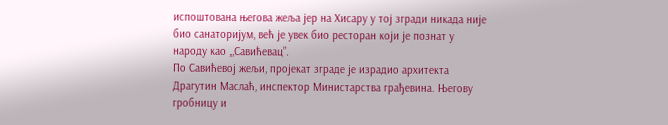испоштована његова жеља јер на Хисару у тој згради никада није био санаторијум, већ је увек био ресторан који је познат у народу као ,„Савићевац”.
По Савићевој жељи, пројекат зграде је израдио архитекта Драгутин Маслаћ, инспектор Министарства грађевина. Његову гробницу и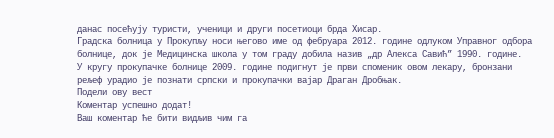данас посећују туристи, ученици и други посетиоци брда Хисар.
Градска болница у Прокупљу носи његово име од фебруара 2012. године одлуком Управног одбора болнице, док је Медицинска школа у том граду добила назив „др Алекса Савић” 1990. године.
У кругу прокупачке болнице 2009. године подигнут је први споменик овом лекару, бронзани рељеф урадио је познати српски и прокупачки вајар Драган Дробњак.
Подели ову вест
Комeнтар успeшно додат!
Ваш комeнтар ћe бити видљив чим га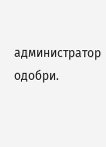администратор одобри.